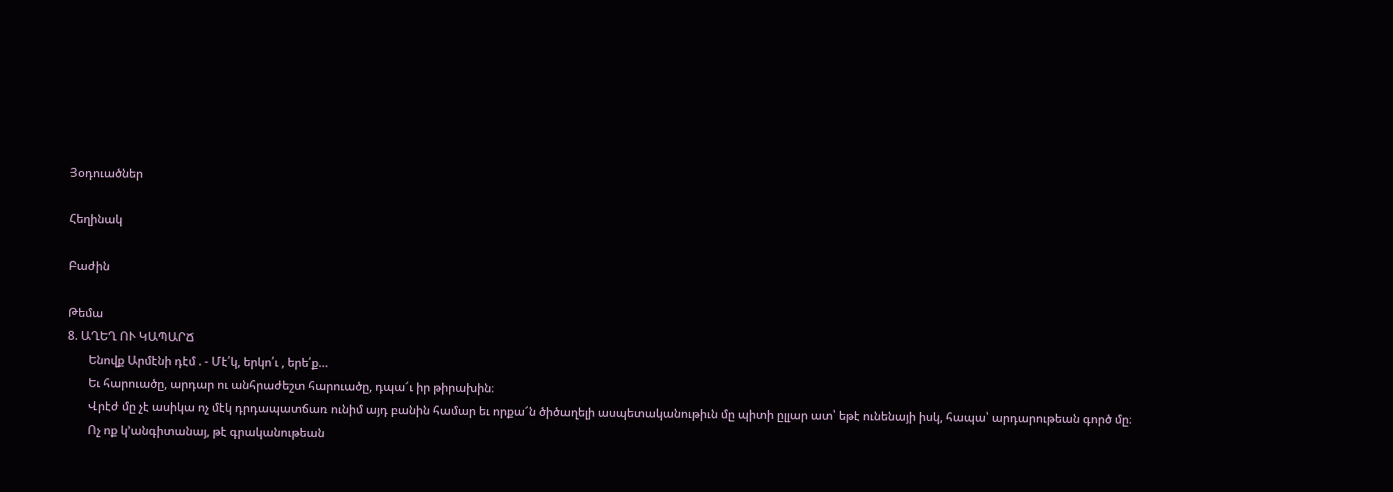Յօդուածներ

Հեղինակ

Բաժին

Թեմա
8. ԱՂԵՂ ՈՒ ԿԱՊԱՐՃ
       Ենովք Արմէնի դէմ . - Մէ՛կ, երկո՛ւ , երե՛ք…
       Եւ հարուածը, արդար ու անհրաժեշտ հարուածը, դպա՜ւ իր թիրախին։
       Վրէժ մը չէ ասիկա ոչ մէկ դրդապատճառ ունիմ այդ բանին համար եւ որքա՜ն ծիծաղելի ասպետականութիւն մը պիտի ըլլար ատ՝ եթէ ունենայի իսկ, հապա՝ արդարութեան գործ մը։
       Ոչ ոք կ’անգիտանայ, թէ գրականութեան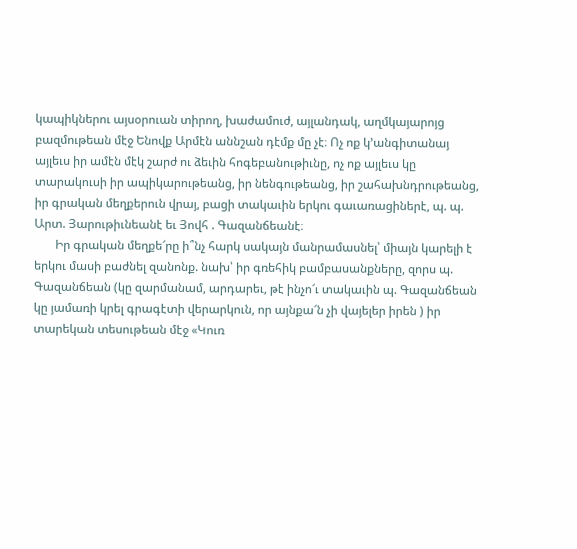կապիկներու այսօրուան տիրող, խաժամուժ, այլանդակ, աղմկայարոյց բազմութեան մէջ Ենովք Արմէն աննշան դէմք մը չէ։ Ոչ ոք կ’անգիտանայ այլեւս իր ամէն մէկ շարժ ու ձեւին հոգեբանութիւնը, ոչ ոք այլեւս կը տարակուսի իր ապիկարութեանց, իր նենգութեանց, իր շահախնդրութեանց, իր գրական մեղքերուն վրայ, բացի տակաւին երկու գաւառացիներէ, պ. պ. Արտ. Յարութիւնեանէ եւ Յովհ . Գազանճեանէ։
       Իր գրական մեղքե՜րը ի՞նչ հարկ սակայն մանրամասնել՝ միայն կարելի է երկու մասի բաժնել զանոնք. նախ՝ իր գռեհիկ բամբասանքները, զորս պ. Գազանճեան (կը զարմանամ, արդարեւ, թէ ինչո՜ւ տակաւին պ. Գազանճեան կը յամառի կրել գրագէտի վերարկուն, որ այնքա՜ն չի վայելեր իրեն ) իր տարեկան տեսութեան մէջ «Կուռ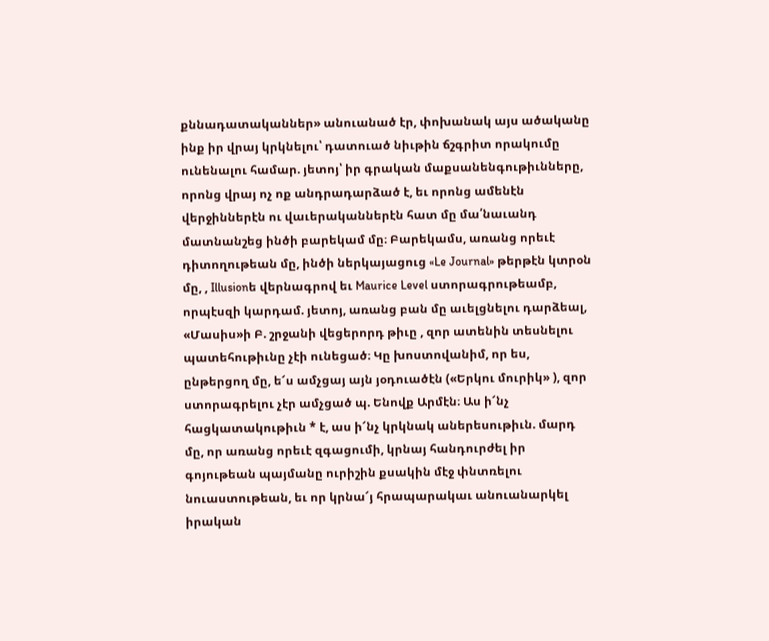քննադատականներ» անուանած էր, փոխանակ այս ածականը ինք իր վրայ կրկնելու՝ դատուած նիւթին ճշգրիտ որակումը ունենալու համար. յետոյ՝ իր գրական մաքսանենգութիւնները, որոնց վրայ ոչ ոք անդրադարձած է, եւ որոնց ամենէն վերջիններէն ու վաւերականներէն հատ մը մա՛նաւանդ մատնանշեց ինծի բարեկամ մը։ Բարեկամս, առանց որեւէ դիտողութեան մը, ինծի ներկայացուց «Le Journal» թերթէն կտրօն մը, , Illusionե վերնագրով եւ Maurice Level ստորագրութեամբ, որպէսզի կարդամ. յետոյ, առանց բան մը աւելցնելու դարձեալ, «Մասիս»ի Բ. շրջանի վեցերորդ թիւը , զոր ատենին տեսնելու պատեհութիւնը չէի ունեցած։ Կը խոստովանիմ, որ ես, ընթերցող մը, ե՜ս ամչցայ այն յօդուածէն («Երկու մուրիկ» ), զոր ստորագրելու չէր ամչցած պ. Ենովք Արմէն։ Աս ի՜նչ հացկատակութիւն * է, աս ի՜նչ կրկնակ աներեսութիւն. մարդ մը, որ առանց որեւէ զգացումի, կրնայ հանդուրժել իր գոյութեան պայմանը ուրիշին քսակին մէջ փնտռելու նուաստութեան, եւ որ կրնա՜յ հրապարակաւ անուանարկել իրական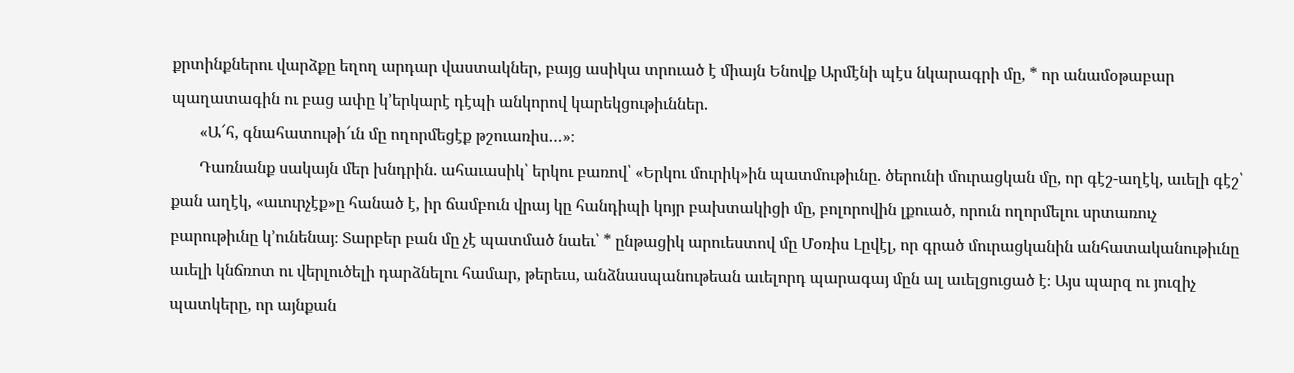քրտինքներու վարձքը եղող արդար վաստակներ, բայց ասիկա տրուած է միայն Ենովք Արմէնի պէս նկարագրի մը, * որ անամօթաբար պաղատագին ու բաց ափը կ’երկարէ դէպի անկորով կարեկցութիւններ.
       «Ա՜հ, գնահատութի՜ւն մը ողորմեցէք թշուառիս…»։
       Դառնանք սակայն մեր խնդրին. ահաւասիկ՝ երկու բառով՝ «Երկու մուրիկ»ին պատմութիւնը. ծերունի մուրացկան մը, որ գէշ-աղէկ, աւելի գէշ՝ քան աղէկ, «աւուրչէք»ը հանած է, իր ճամբուն վրայ կը հանդիպի կոյր բախտակիցի մը, բոլորովին լքուած, որուն ողորմելու սրտառուչ բարութիւնը կ’ունենայ։ Տարբեր բան մը չէ պատմած նաեւ՝ * ընթացիկ արուեստով մը Մօռիս Լըվէլ, որ գրած մուրացկանին անհատականութիւնը աւելի կնճռոտ ու վերլուծելի դարձնելու համար, թերեւս, անձնասպանութեան աւելորդ պարագայ մըն ալ աւելցուցած է։ Այս պարզ ու յուզիչ պատկերը, որ այնքան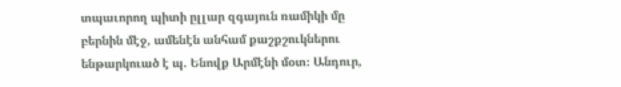տպաւորող պիտի ըլլար զգայուն ռամիկի մը բերնին մէջ, ամենէն անհամ քաշքշուկներու ենթարկուած է պ. Ենովք Արմէնի մօտ։ Անդուր,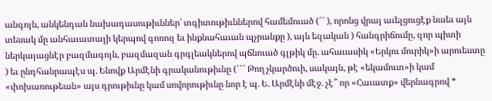անգոյն, անկենդան նախադասութիւններ՝ տգիտութիւններով համեմուած (՜՜ ), որոնց վրայ աւելցուցէք նաեւ այն տեսակ մը անհաւատալի կերպով գոռոզ եւ ինքնահաւան պչրանքը ), այն եզական ) հանգրիճումը, զոր պիտի ներկայացնէր բազմագոյն, բազմազան գրգլեակներով պճնուած գլթիկ մը. ահաւասիկ «Երկու մուրիկ»ի արուեստը ) եւ ընդհանրապէս պ. Ենովք Արմէնի գրականութիւնը (՜՜՜ Թող չկարծուի, սակայն, թէ «եկամուտ»ի կամ «փոխառութեան» այս դրութիւնը կամ սովորութիւնը նոր է պ. Ե. Արմէնի մէջ. չէ՞ որ «Հաւատք» վերնագրով *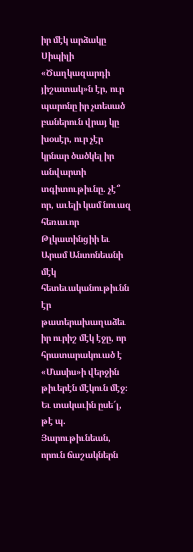իր մէկ արձակը Սիպիլի «Ծաղկազարդի յիշատակ»ն էր, ուր պարոնը իր չտեսած բաներուն վրայ կը խօսէր, ուր չէր կրնար ծածկել իր անվարտի տգիտութիւնը. չէ՞ որ, աւելի կամ նուազ հեռաւոր Թլկատինցիի եւ Արամ Անտոնեանի մէկ հետեւականութիւնն էր թատերախաղաձեւ իր ուրիշ մէկ էջը, որ հրատարակուած է «Մասիս»ի վերջին թիւերէն մէկուն մէջ։ Եւ տակաւին ըսե՜լ, թէ պ. Յարութիւնեան, որուն ճաշակներն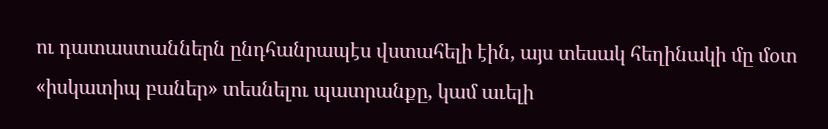ու դատաստաններն ընդհանրապէս վստահելի էին, այս տեսակ հեղինակի մը մօտ «իսկատիպ բաներ» տեսնելու պատրանքը, կամ աւելի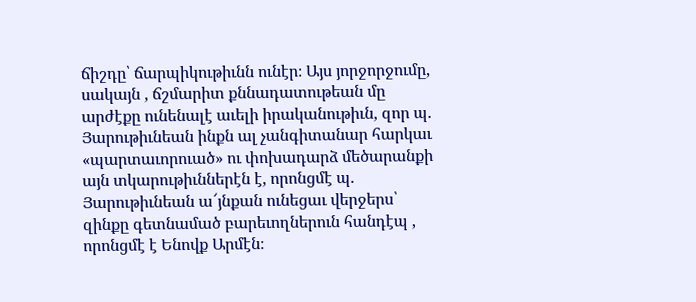ճիշդը՝ ճարպիկութիւնն ունէր։ Այս յորջորջումը, սակայն , ճշմարիտ քննադատութեան մը արժէքը ունենալէ աւելի իրականութիւն, զոր պ. Յարութիւնեան ինքն ալ չանգիտանար հարկաւ «պարտաւորուած» ու փոխադարձ մեծարանքի այն տկարութիւններէն է, որոնցմէ պ. Յարութիւնեան ա՜յնքան ունեցաւ վերջերս՝ զինքը գետնամած բարեւողներուն հանդէպ , որոնցմէ է Ենովք Արմէն։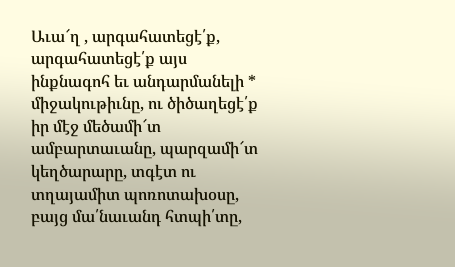Աւա՜ղ , արգահատեցէ՛ք, արգահատեցէ՛ք այս ինքնագոհ եւ անդարմանելի * միջակութիւնը, ու ծիծաղեցէ՛ք իր մէջ մեծամի՜տ ամբարտաւանը, պարզամի՜տ կեղծարարը, տգէտ ու տղայամիտ պոռոտախօսը, բայց մա՛նաւանդ հտպի՛տը,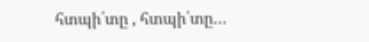հտպի՛տը , հտպի՛տը…